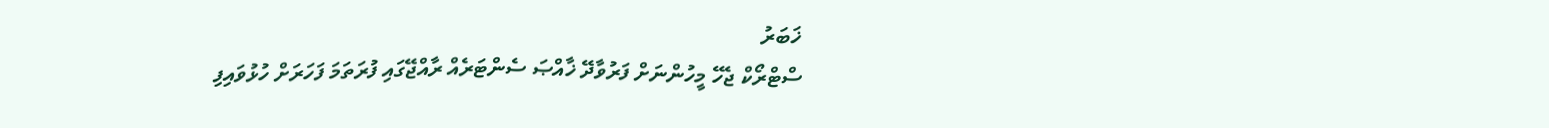ޚަބަރު
ސްޓްރޯކް ޖެހޭ މީހުންނަށް ފަރުވާދޭ ޚާއްޞަ ސެންޓަރެއް ރާއްޖޭގައި ފުރަތަމަ ފަހަރަށް ހުޅުވައިފި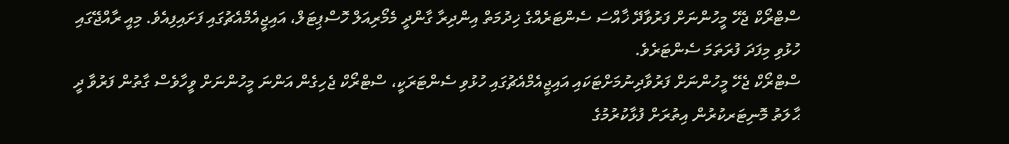ސްޓްރޯކް ޖެހޭ މީހުންނަށް ފަރުވާދޭ ޚާއްސަ ސެންޓަރެއްގެ ޚިދުމަތް އިންދިރާ ގާންދީ މެމޯރިއަލް ހޮސްޕިޓަލް، އައިޖީއެމްއެޗުގައި ފަށައިފިއެވެ. މިއީ ރާއްޖޭގައި ހުޅުވި މިފަދަ ފުރަތަމަ ސެންޓަރެވެ.
ސްޓްރޯކް ޖެހޭ މީހުންނަށް ފަރުވާދިނުމަށްޓަކައި އައިޖީއެމްއެޗުގައި ހުޅުވި ސެންޓަރަކީ، ސްޓްރޯކް ޖެހިގެން އަންނަ މީހުންނަށް ވީހާވެސް ގާތުން ފަރުވާ ދީ ޙާލަތު މޮނިޓަރކުރުން އިތުރަށް ފުޅާކުރުމުގެ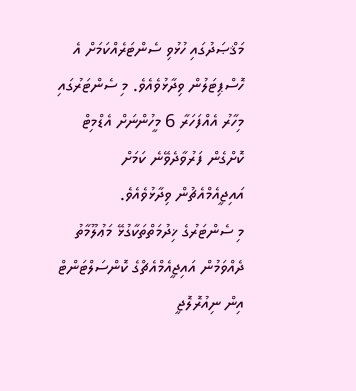މަޤްޞަދުގައި ހުޅުވި ސެންޓަރެއްކަމަށް އެ ހޮސްޕިޓަލުން ވިދާޅުވެއެވެ. މި ސެންޓަރުގައި މިހާރު އެއްފަހަރާ 6 މީހުންނަށް އެޑްމިޓް ކޮށްގެން ފަރުވާދެވޭނެ ކަމަށް އައިޖީއެމްއެޗުން ވިދާޅުވެއެވެ.
މި ސެންޓަރުގެ ޚިދުމަތްތަކާގުޅޭ މަޢުލޫމާތު ދެއްވަމުން އައިޖީއެމްއެޗްގެ ކޮންސަލްޓަންޓް އިން ނިއުރޮލޮޖީ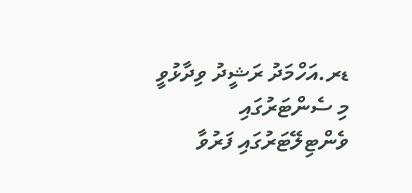ޑރ.އަހްމަދު ރަޝީދު ވިދާޅުވީ މި ސެންޓަރުގައި ވެންޓިލޭޓަރުގައި ފަރުވާ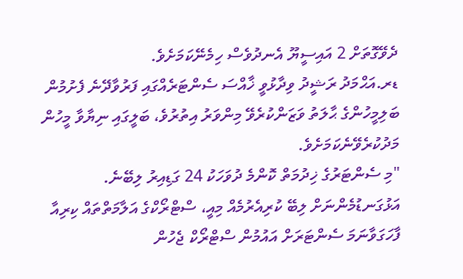ދެވޭގޮތަށް 2 އައިސީޔޫ އެނދުވެސް ހިމެނޭކަމަށެވެ.
ޑރ.އަޙްމަދު ރަޝީދު ވިދާޅުވީ ޚާއްސަ ސެންޓަރެއްގައި ފަރުވާދޭނެ ފެށުމުން ބަލިމީހުންގެ ޙާލަތު ވަޒަންކުރެވޭ މިންވަރު އިތުރުވެ، ބަލީގައި ނިޔާވާ މީހުން މަދުކުރެވޭނެކަމަށެވެ.
"މި ސެންޓަރުގެ ޚިދުމަތް ކޮންމެ ދުވަހަކު 24 ގަޑިއިރު ލިބޭނެ. އަޅުގަނޑުމެންނަށް ލިބޭ ކުރިއެރުމެއް މިއީ، ސްޓްރޯކްގެ އަލާމަތްތައް ކިރިއާ ފާހަގަވާނަމަ ސެންޓަރަށް އައުމުން ސްޓްރޯކް ޖެހުން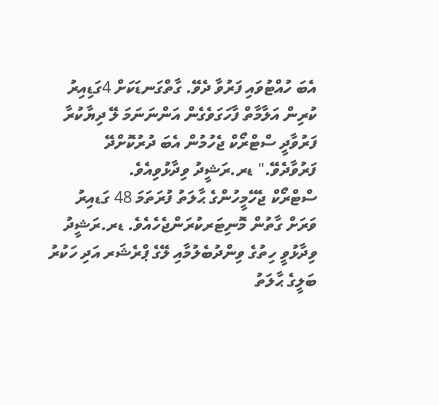އެބަ ހުއްޓުވައި ފަރުވާ ދެވޭ. ގާތްގަނޑަކަށް 4ގަޑިއިރު ކުރިން އަލާމާތް ފާހަގަވެގެން އަންނަނަމަ ލޭ ދިޔާކުރާ ފަރުވާދީ ސްޓްރޯކް ޖެހުމުން އެބަ ދުރުކޮށްދޭ ފަރުވާދެވޭ." ޑރ.ރަޝީދު ވިދާޅުވިއެވެ.
ސްޓްރޯކް ޖެހޭމީހުންގެ ޙާލަތު ފުރަތަމަ 48 ގަޑއިރު ވަރަށް ގާތުން މޮނިޓަރކުރަންޖެހެއެވެ. ޑރ.ރަޝީދު ވިދާޅުވީ ހިތުގެ ވިންދުބެލުމާއި ލޭގެ ޕްރެޝަރ އަދި ހަކުރު ބަލީގެ ޙާލަތު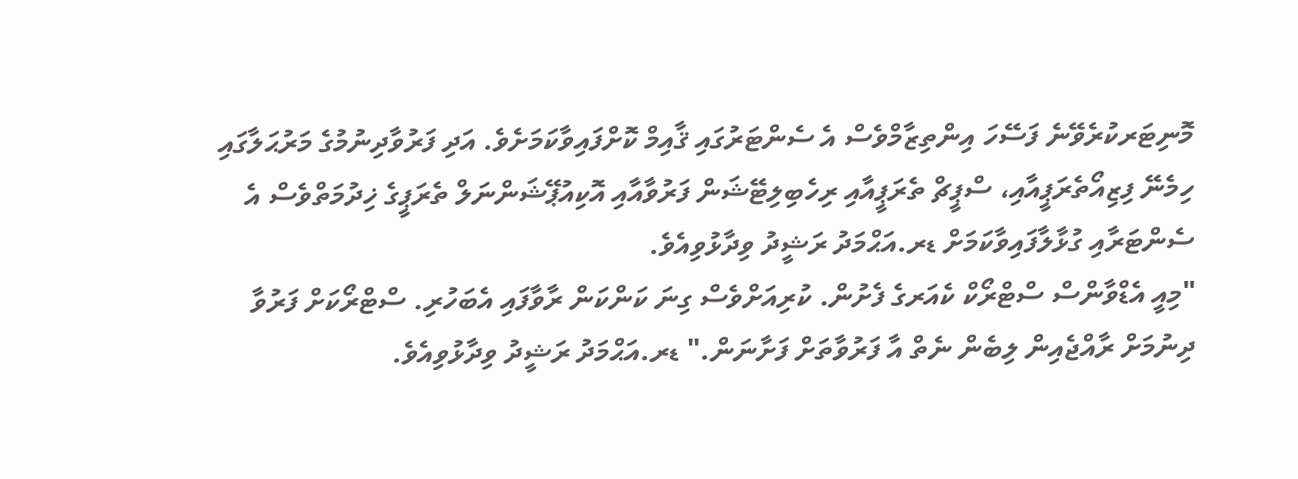މޮނިޓަރކުރެވޭނެ ފަސޭހަ އިންތިޒާމްވެސް އެ ސެންޓަރުގައި ޤާއިމް ކޮށްފައިވާކަމަށެވެ. އަދި ފަރުވާދިނުމުގެ މަރުޙަލާގައި ހިމެނޭ ފިޒިއޯތެރަޕީއާއި، ސްޕީޗް ތެރަޕީއާއި ރިހެބިލިޓޭޝަން ފަރުވާއާއި އޮކިއުޕޭޝަންނަލް ތެރަޕީގެ ޚިދުމަތްވެސް އެ ސެންޓަރާއި ގުޅާލާފައިވާކަމަށް ޑރ.އަޙްމަދު ރަޝީދު ވިދާޅުވިއެވެ.
"މިއީ އެޑްވާންސް ސްޓްރޯކް ކެއަރގެ ފެށުން. ކުރިއަށްވެސް ގިނަ ކަންކަން ރާވާފައި އެބަހުރި. ސްޓްރޯކަށް ފަރުވާ ދިނުމަށް ރާއްޖެއިން ލިބެން ނެތް އާ ފަރުވާތަށް ފަށާނަން." ޑރ.އަޙްމަދު ރަޝީދު ވިދާޅުވިއެވެ.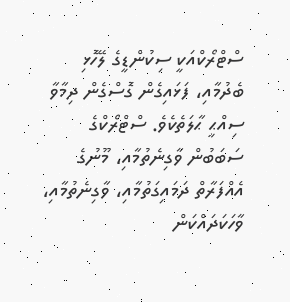ސްޓްރޯކްއަކީ ސިކުންޑީގެ ލޭހޮޅި ބެދުމާއި، ފަޅައިގެން ގޮސްގެން ދިމާވާ ސިއްޙީ ޙާލަތެކެވެ. ސްޓްރޯކްގެ ސަބަބުން ވާގިނެތުމާއި، މޫނުގެ އެއްފަރާތް ދަމައިގަތުމާއި، ވާގިނެތުމާއި، ވާހަކަދައްކަން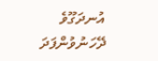އުނދަގޫވެ ދޭހަނުވުންފަދަ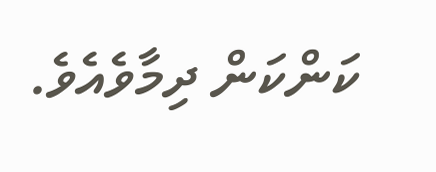ކަންކަން ދިމާވެއެވެ.